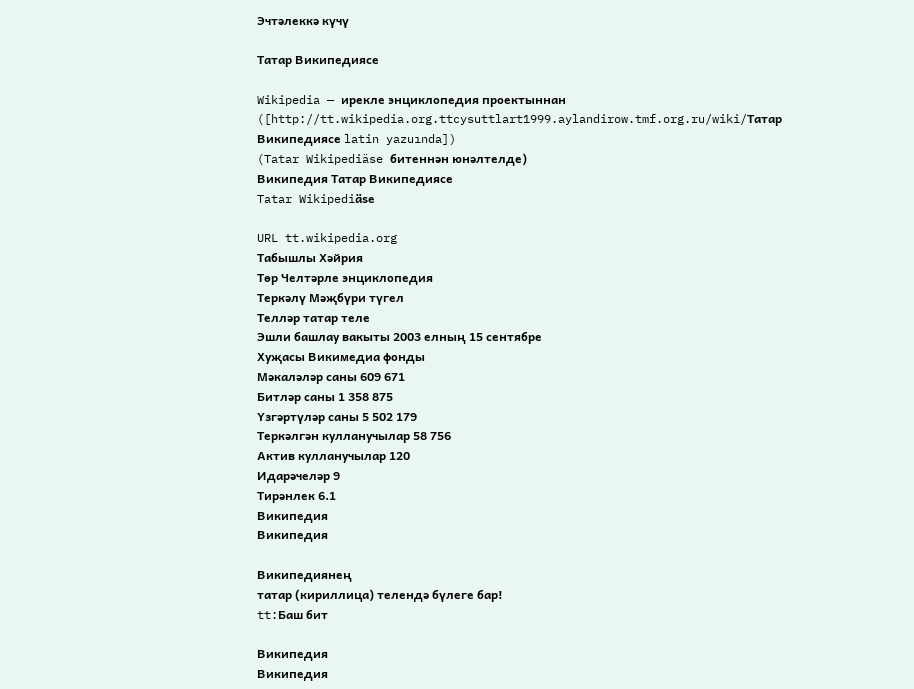Эчтәлеккә күчү

Татар Википедиясе

Wikipedia — ирекле энциклопедия проектыннан ([http://tt.wikipedia.org.ttcysuttlart1999.aylandirow.tmf.org.ru/wiki/Татар Википедиясе latin yazuında])
(Tatar Wikipediäse битеннән юнәлтелде)
Википедия Татар Википедиясе
Tatar Wikipediӓse

URL tt.wikipedia.org
Табышлы Хәйрия
Төр Челтәрле энциклопедия
Теркәлү Мәҗбүри түгел
Телләр татар теле
Эшли башлау вакыты 2003 елның 15 сентябре
Хуҗасы Викимедиа фонды
Мәкаләләр саны 609 671
Битләр саны 1 358 875
Үзгәртүләр саны 5 502 179
Теркәлгән кулланучылар 58 756
Актив кулланучылар 120
Идарәчеләр 9
Тирәнлек 6.1
Википедия
Википедия

Википедиянең
татар (кириллица) телендә бүлеге бар!
tt:Баш бит

Википедия
Википедия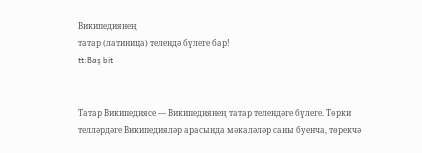Википедиянең
татар (латиница) телендә бүлеге бар!
tt:Baş bit


Татар Википедиясе — Википедиянең татар телендәге бүлеге. Төрки телләрдәге Википедияләр арасында мәкаләләр саны буенча, төрекчә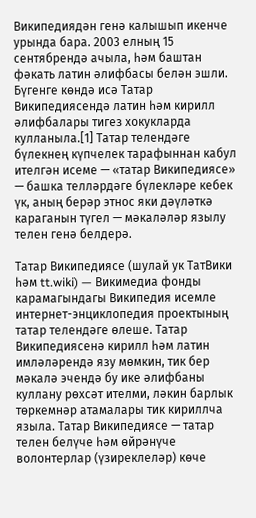Википедиядән генә калышып икенче урында бара. 2003 елның 15 сентябрендә ачыла, һәм баштан фәкать латин әлифбасы белән эшли. Бүгенге көндә исә Татар Википедиясендә латин һәм кирилл әлифбалары тигез хокукларда кулланыла.[1] Татар телендәге бүлекнең күпчелек тарафыннан кабул ителгән исеме — «татар Википедиясе» — башка телләрдәге бүлекләре кебек үк, аның берәр этнос яки дәүләткә караганын түгел — мәкаләләр язылу телен генә белдерә.

Татар Википедиясе (шулай ук ТатВики һәм tt.wiki) — Викимедиа фонды карамагындагы Википедия исемле интернет-энциклопедия проектының татар телендәге өлеше. Татар Википедиясенә кирилл һәм латин имләләрендә язу мөмкин, тик бер мәкалә эчендә бу ике әлифбаны куллану рөхсәт ителми, ләкин барлык төркемнәр атамалары тик кириллча языла. Татар Википедиясе — татар телен белүче һәм өйрәнүче волонтерлар (үзиреклеләр) көче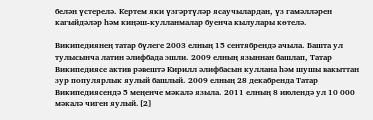белән үстерелә. Кертем яки үзгәртүләр ясаучылардан, үз гамәлләрен кагыйдәләр һәм киңәш-кулланмалар буенча кылулары көтелә.

Википедиянең татар бүлеге 2003 елның 15 сентябрендә ачыла. Башта ул тулысынча латин әлифбада эшли. 2009 елның языннан башлап, Татар Википедиясе актив рәвештә Кирилл әлифбасын куллана һәм шушы вакыттан зур популярлык яулый башлый. 2009 елның 28 декабренда Татар Википедиясендә 5 меңенче мәкалә языла. 2011 елның 8 июлендә ул 10 000 мәкалә чиген яулый.[2]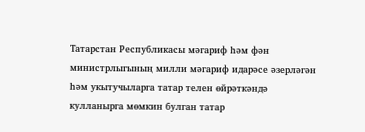Татарстан Республикасы мәгариф һәм фән министрлыгының милли мәгариф идарәсе әзерләгән һәм укытучыларга татар телен өйрәткәндә кулланырга мөмкин булган татар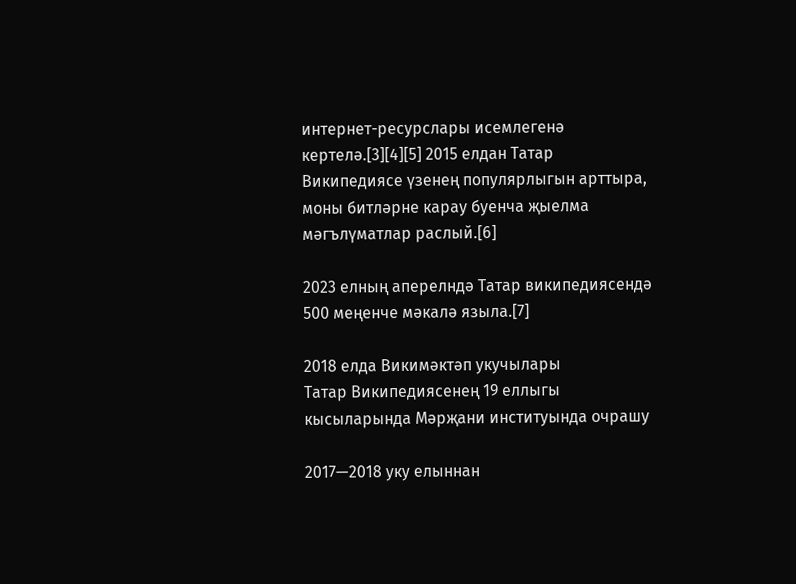интернет-ресурслары исемлегенә кертелә.[3][4][5] 2015 елдан Татар Википедиясе үзенең популярлыгын арттыра, моны битләрне карау буенча җыелма мәгълүматлар раслый.[6]

2023 елның аперелндә Татар википедиясендә 500 меңенче мәкалә языла.[7]

2018 елда Викимәктәп укучылары
Татар Википедиясенең 19 еллыгы кысыларында Мәрҗани институында очрашу

2017—2018 уку елыннан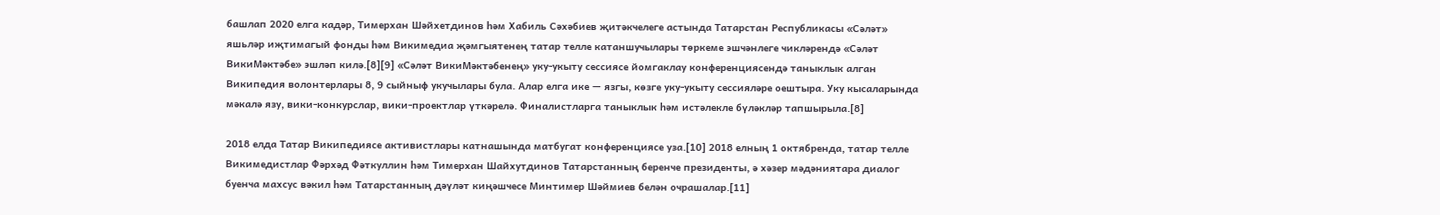башлап 2020 елга кадәр, Тимерхан Шәйхетдинов һәм Хабиль Сәхәбиев җитәкчелеге астында Татарстан Республикасы «Сәләт» яшьләр иҗтимагый фонды һәм Викимедиа җәмгыятенең татар телле катаншучылары төркеме эшчәнлеге чикләрендә «Сәләт ВикиМәктәбе» эшләп килә.[8][9] «Сәләт ВикиМәктәбенең» уку-укыту сессиясе йомгаклау конференциясендә таныклык алган Википедия волонтерлары 8, 9 сыйныф укучылары була. Алар елга ике — язгы, көзге уку-укыту сессияләре оештыра. Уку кысаларында мәкалә язу, вики-конкурслар, вики-проектлар үткәрелә. Финалистларга таныклык һәм истәлекле бүләкләр тапшырыла.[8]

2018 елда Татар Википедиясе активистлары катнашында матбугат конференциясе уза.[10] 2018 елның 1 октябренда, татар телле Викимедистлар Фәрхәд Фәткуллин һәм Тимерхан Шайхутдинов Татарстанның беренче президенты, ә хәзер мәдәниятара диалог буенча махсус вәкил һәм Татарстанның дәүләт киңәшчесе Минтимер Шәймиев белән очрашалар.[11]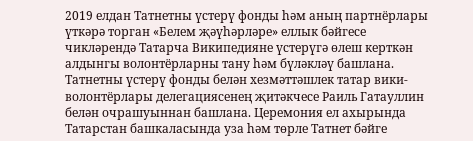2019 елдан Татнетны үстерү фонды һәм аның партнёрлары үткәрә торган «Белем җәүһәрләре» еллык бәйгесе чикләрендә Татарча Википедияне үстерүгә өлеш керткән алдынгы волонтёрларны тану һәм бүләкләү башлана. Татнетны үстерү фонды белән хезмәттәшлек татар вики-волонтёрлары делегациясенең җитәкчесе Раиль Гатауллин белән очрашуыннан башлана. Церемония ел ахырында Татарстан башкаласында уза һәм төрле Татнет бәйге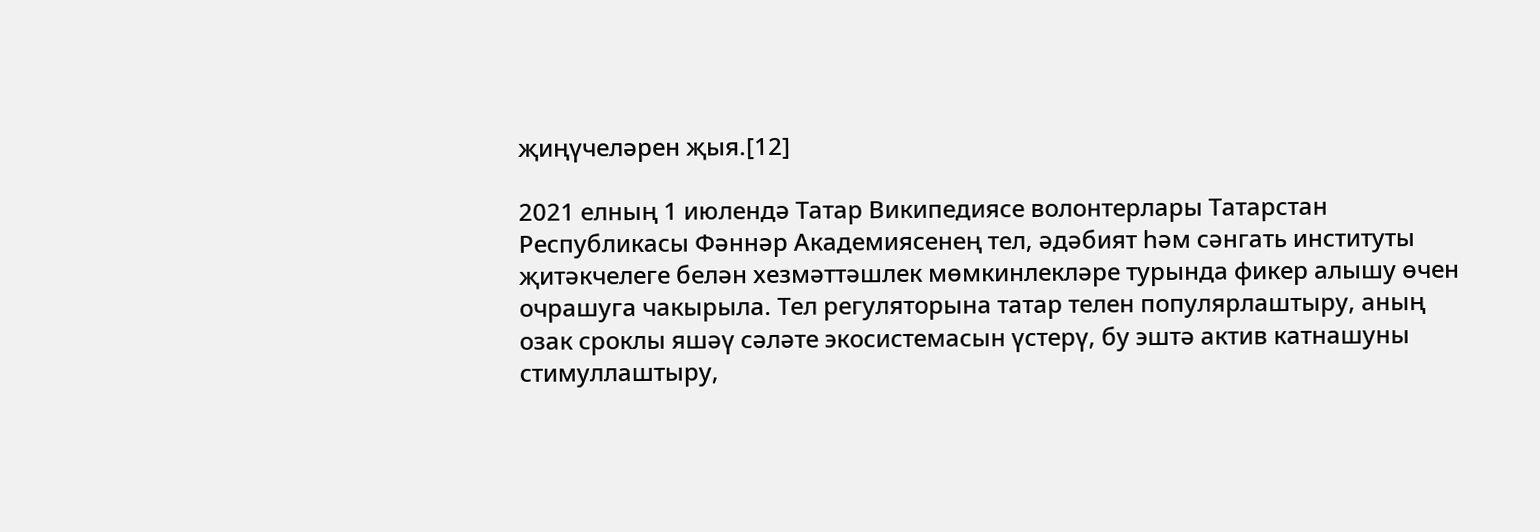җиңүчеләрен җыя.[12]

2021 елның 1 июлендә Татар Википедиясе волонтерлары Татарстан Республикасы Фәннәр Академиясенең тел, әдәбият һәм сәнгать институты җитәкчелеге белән хезмәттәшлек мөмкинлекләре турында фикер алышу өчен очрашуга чакырыла. Тел регуляторына татар телен популярлаштыру, аның озак сроклы яшәү сәләте экосистемасын үстерү, бу эштә актив катнашуны стимуллаштыру,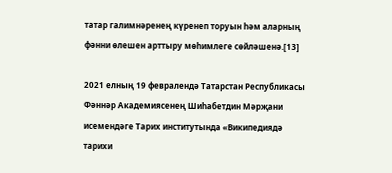татар галимнәренең күренеп торуын һәм аларның фәнни өлешен арттыру мөһимлеге сөйләшенә.[13]

2021 елның 19 февралендә Татарстан Республикасы Фәннәр Академиясенең Шиһабетдин Мәрҗани исемендәге Тарих институтында «Википедиядә тарихи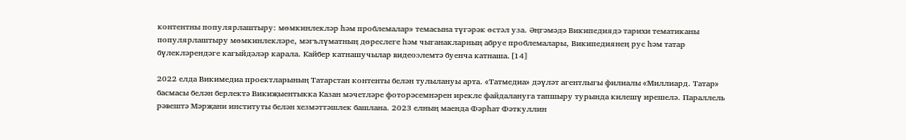контентны популярлаштыру: мөмкинлекләр һәм проблемалар» темасына түгәрәк өстәл уза. Әңгәмәдә Википедиядә тарихи тематиканы популярлаштыру мөмкинлекләре, мәгълүматның дөреслеге һәм чыганакларның абруе проблемалары, Википедиянең рус һәм татар бүлекләрендәге кагыйдәләр карала. Кайбер катнашучылар видеоэлемтә буенча катнаша.[14]

2022 елда Викимедиа проектларының Татарстан контенты белән тулылануы арта. «Татмедиа» дәүләт агентлыгы филиалы «Миллиард. Татар» басмасы белән берлектә Викиҗыентыкка Казан мәчетләре фоторәсемнәрен ирекле файдалануга тапшыру турында килешү ирешелә. Параллель рәвештә Мәрҗани институты белән хезмәттәшлек башлана. 2023 елның маенда Фәрһат Фәткуллин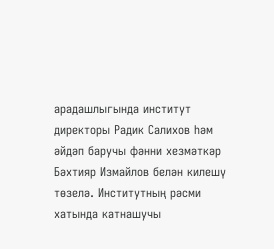арадашлыгында институт директоры Радик Салихов һәм әйдәп баручы фәнни хезмәткәр Бәхтияр Измайлов белән килешү төзелә. Институтның рәсми хатында катнашучы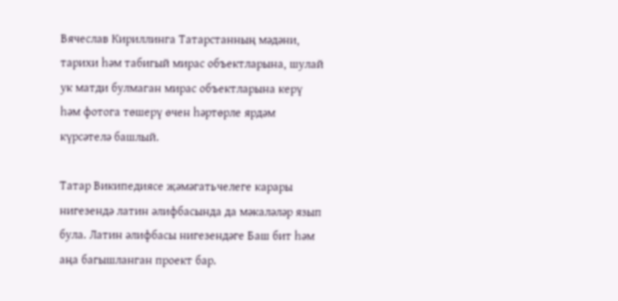Вячеслав Кириллинга Татарстанның мәдәни, тарихи һәм табигый мирас объектларына, шулай ук матди булмаган мирас объектларына керү һәм фотога төшерү өчен һәртөрле ярдәм күрсәтелә башлый.

Татар Википедиясе җәмәгатьчелеге карары нигезендә латин әлифбасында да мәкаләләр язып була. Латин әлифбасы нигезендәге Баш бит һәм аңа багышланган проект бар.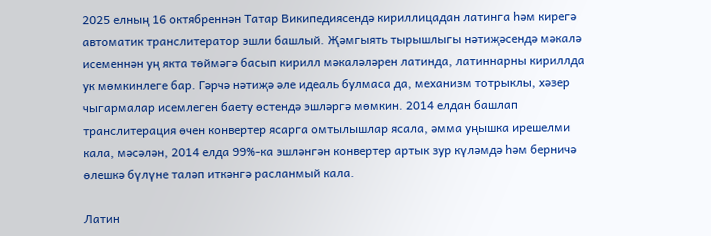2025 елның 16 октябреннән Татар Википедиясендә кириллицадан латинга һәм кирегә автоматик транслитератор эшли башлый. Җәмгыять тырышлыгы нәтиҗәсендә мәкалә исеменнән уң якта төймәгә басып кирилл мәкаләләрен латинда, латиннарны кириллда ук мөмкинлеге бар. Гәрчә нәтиҗә әле идеаль булмаса да, механизм тотрыклы, хәзер чыгармалар исемлеген баету өстендә эшләргә мөмкин. 2014 елдан башлап транслитерация өчен конвертер ясарга омтылышлар ясала, әмма уңышка ирешелми кала, мәсәлән, 2014 елда 99%-ка эшләнгән конвертер артык зур күләмдә һәм берничә өлешкә бүлүне таләп иткәнгә расланмый кала.

Латин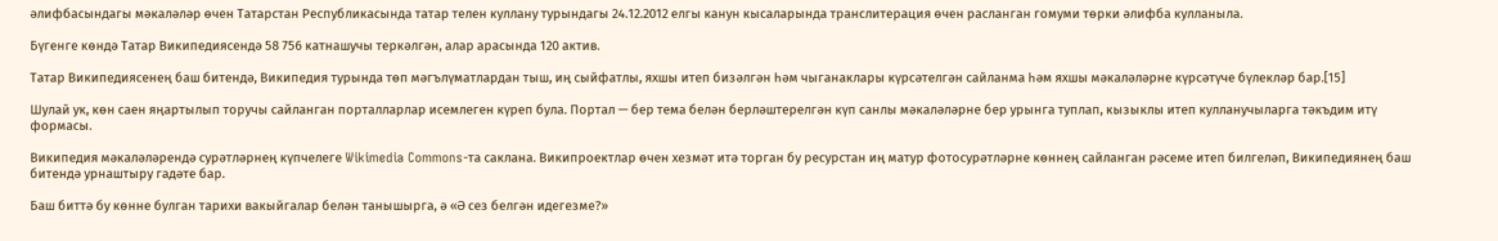әлифбасындагы мәкаләләр өчен Татарстан Республикасында татар телен куллану турындагы 24.12.2012 елгы канун кысаларында транслитерация өчен расланган гомуми төрки әлифба кулланыла.

Бүгенге көндә Татар Википедиясендә 58 756 катнашучы теркәлгән, алар арасында 120 актив.

Татар Википедиясенең баш битендә, Википедия турында төп мәгълүматлардан тыш, иң сыйфатлы, яхшы итеп бизәлгән һәм чыганаклары күрсәтелгән сайланма һәм яхшы мәкаләләрне күрсәтүче бүлекләр бар.[15]

Шулай ук, көн саен яңартылып торучы сайланган порталларлар исемлеген күреп була. Портал — бер тема белән берләштерелгән күп санлы мәкаләләрне бер урынга туплап, кызыклы итеп кулланучыларга тәкъдим итү формасы.

Википедия мәкаләләрендә сурәтләрнең күпчелеге Wikimedia Commons-та саклана. Википроектлар өчен хезмәт итә торган бу ресурстан иң матур фотосурәтләрне көннең сайланган рәсеме итеп билгеләп, Википедиянең баш битендә урнаштыру гадәте бар.

Баш биттә бу көнне булган тарихи вакыйгалар белән танышырга, ә «Ә сез белгән идегезме?»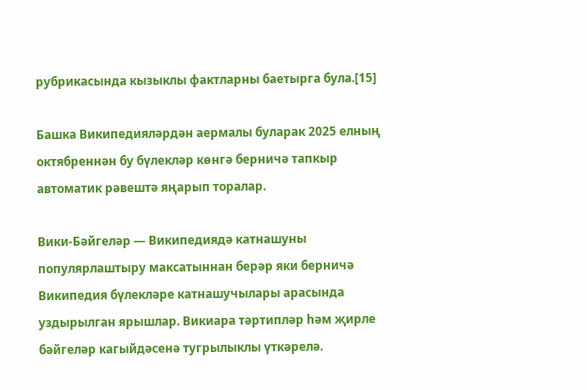рубрикасында кызыклы фактларны баетырга була.[15]

Башка Википедияләрдән аермалы буларак 2025 елның октябреннән бу бүлекләр көнгә берничә тапкыр автоматик рәвештә яңарып торалар.

Вики-Бәйгеләр — Википедиядә катнашуны популярлаштыру максатыннан берәр яки берничә Википедия бүлекләре катнашучылары арасында уздырылган ярышлар. Викиара тәртипләр һәм җирле бәйгеләр кагыйдәсенә тугрылыклы үткәрелә.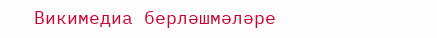Викимедиа берләшмәләре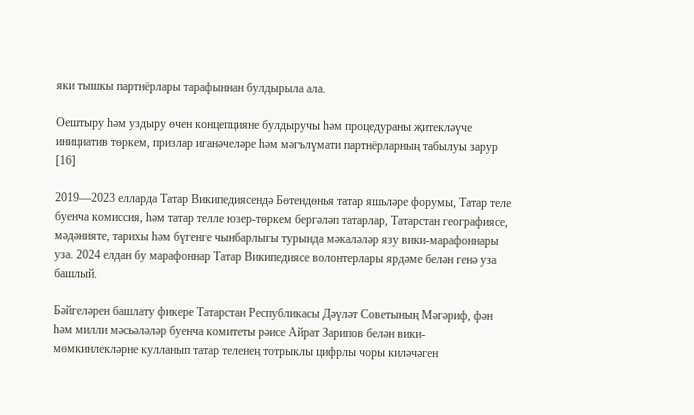яки тышкы партнёрлары тарафыннан булдырыла ала.

Оештыру һәм уздыру өчен концепцияне булдыручы һәм процедураны җитекләүче инициатив төркем, призлар иганәчеләре һәм мәгълүмати партнёрларның табылуы зарур [16]

2019—2023 елларда Татар Википедиясендә Бөтендөнья татар яшьләре форумы, Татар теле буенча комиссия, һәм татар телле юзер-төркем бергәләп татарлар, Татарстан географиясе, мәдәнияте, тарихы һәм бүгенге чынбарлыгы турында мәкаләләр язу вики-марафоннары уза. 2024 елдан бу марафоннар Татар Википедиясе волонтерлары ярдәме белән генә уза башлый.

Бәйгеләрен башлату фикере Татарстан Республикасы Дәүләт Советының Мәгәриф, фән һәм милли мәсьәләләр буенча комитеты рәисе Айрат Зарипов белән вики-мөмкинлекләрне кулланып татар теленең тотрыклы цифрлы чоры киләчәген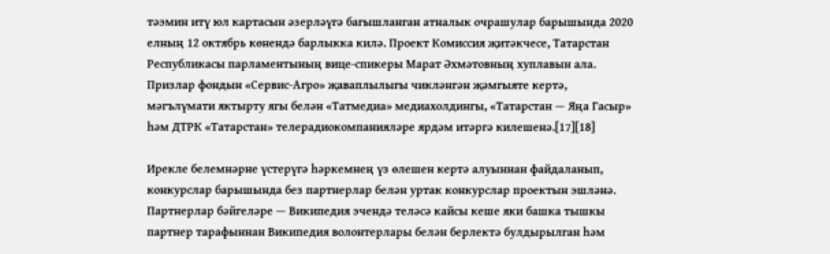тәэмин итү юл картасын әзерләүгә багышланган атналык очрашулар барышында 2020 елның 12 октябрь көнендә барлыкка килә. Проект Комиссия җитәкчесе, Татарстан Республикасы парламентының вице-спикеры Марат Әхмәтовның хуплавын ала. Призлар фондын «Сервис-Агро» җаваплылыгы чикләнгән җәмгыяте кертә, мәгълүмати яктырту ягы белән «Татмедиа» медиахолдингы, «Татарстан — Яңа Гасыр» һәм ДТРК «Татарстан» телерадиокомпанияләре ярдәм итәргә килешенә.[17][18]

Ирекле белемнәрне үстерүгә һәркемнең үз өлешен кертә алуыннан файдаланып, конкурслар барышында без партнерлар белән уртак конкурслар проектын эшләнә. Партнерлар бәйгеләре — Википедия эчендә теләсә кайсы кеше яки башка тышкы партнер тарафыннан Википедия волонтерлары белән берлектә булдырылган һәм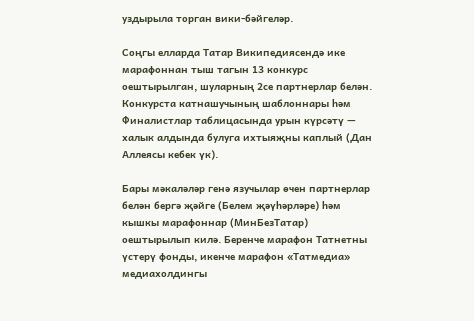уздырыла торган вики-бәйгеләр.

Соңгы елларда Татар Википедиясендә ике марафоннан тыш тагын 13 конкурс оештырылган, шуларның 2се партнерлар белән. Конкурста катнашучының шаблоннары һәм Финалистлар таблицасында урын күрсәтү — халык алдында булуга ихтыяҗны каплый (Дан Аллеясы кебек үк).

Бары мәкаләләр генә язучылар өчен партнерлар белән бергә җәйге (Белем җәүһәрләре) һәм кышкы марафоннар (МинБезТатар) оештырылып килә. Беренче марафон Татнетны үстерү фонды, икенче марафон «Татмедиа» медиахолдингы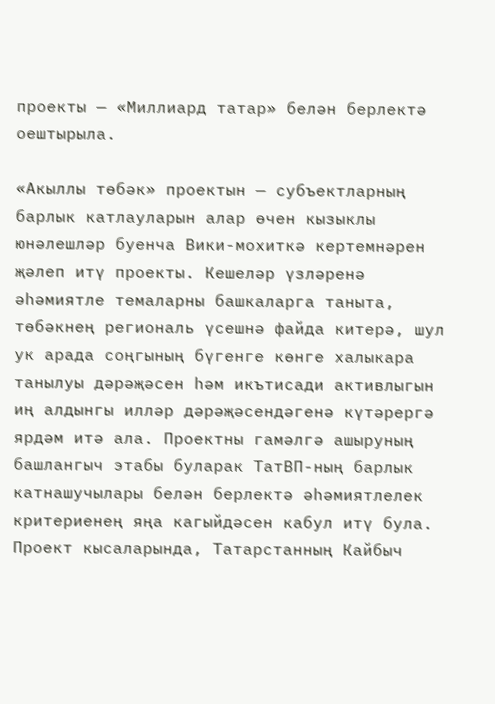проекты — «Миллиард татар» белән берлектә оештырыла.

«Акыллы төбәк» проектын — субъектларның барлык катлауларын алар өчен кызыклы юнәлешләр буенча Вики-мохиткә кертемнәрен җәлеп итү проекты. Кешеләр үзләренә әһәмиятле темаларны башкаларга таныта, төбәкнең региональ үсешнә файда китерә, шул ук арада соңгының бүгенге көнге халыкара танылуы дәрәҗәсен һәм икътисади активлыгын иң алдынгы илләр дәрәҗәсендәгенә күтәрергә ярдәм итә ала. Проектны гамәлгә ашыруның башлангыч этабы буларак ТатВП-ның барлык катнашучылары белән берлектә әһәмиятлелек критериенең яңа кагыйдәсен кабул итү була. Проект кысаларында, Татарстанның Кайбыч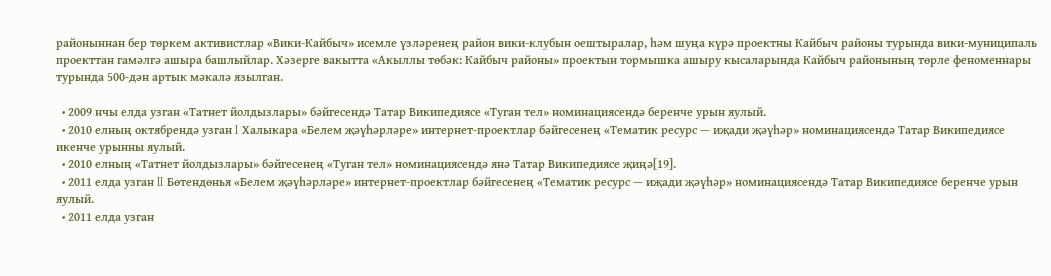районыннан бер төркем активистлар «Вики-Кайбыч» исемле үзләренең район вики-клубын оештыралар, һәм шуңа күрә проектны Кайбыч районы турында вики-муниципаль проекттан гамәлгә ашыра башлыйлар. Хәзерге вакытта «Акыллы төбәк: Кайбыч районы» проектын тормышка ашыру кысаларында Кайбыч районының төрле феноменнары турында 500-дән артык мәкалә язылган.

  • 2009 нчы елда узган «Татнет йолдызлары» бәйгесендә Татар Википедиясе «Туган тел» номинациясендә беренче урын яулый.
  • 2010 елның октябрендә узган I Халыкара «Белем җәүһәрләре» интернет-проектлар бәйгесенең «Тематик ресурс — иҗади җәүһәр» номинациясендә Татар Википедиясе икенче урынны яулый.
  • 2010 елның «Татнет йолдызлары» бәйгесенең «Туган тел» номинациясендә янә Татар Википедиясе җиңә[19].
  • 2011 елда узган II Бөтендөнья «Белем җәүһәрләре» интернет-проектлар бәйгесенең «Тематик ресурс — иҗади җәүһәр» номинациясендә Татар Википедиясе беренче урын яулый.
  • 2011 елда узган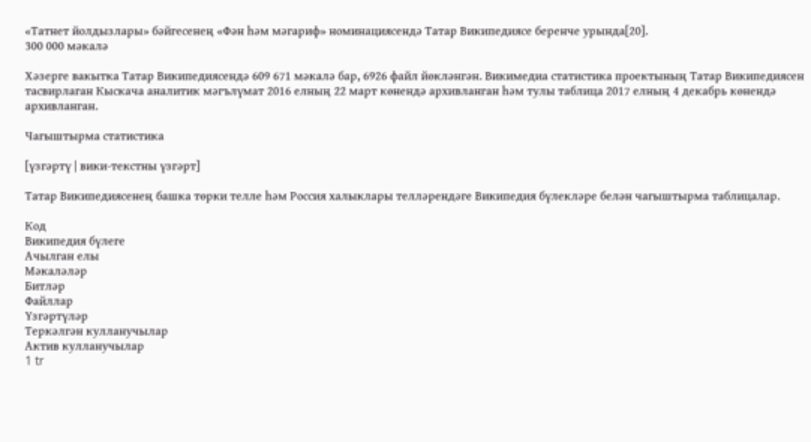«Татнет йолдызлары» бәйгесенең «Фән һәм мәгариф» номинациясендә Татар Википедиясе беренче урында[20].
300 000 мәкалә

Хәзерге вакытка Татар Википедиясендә 609 671 мәкалә бар, 6926 файл йөкләнгән. Викимедиа статистика проектының Татар Википедиясен тасвирлаган Кыскача аналитик мәгълүмат 2016 елның 22 март көнендә архивланган һәм тулы таблица 2017 елның 4 декабрь көнендә архивланган.

Чагыштырма статистика

[үзгәртү | вики-текстны үзгәрт]

Татар Википедиясенең башка төрки телле һәм Россия халыклары телләрендәге Википедия бүлекләре белән чагыштырма таблицалар.

Код
Википедия бүлеге
Ачылган елы
Мәкаләләр
Битләр
Файллар
Үзгәртүләр
Теркәлгән кулланучылар
Актив кулланучылар
1 tr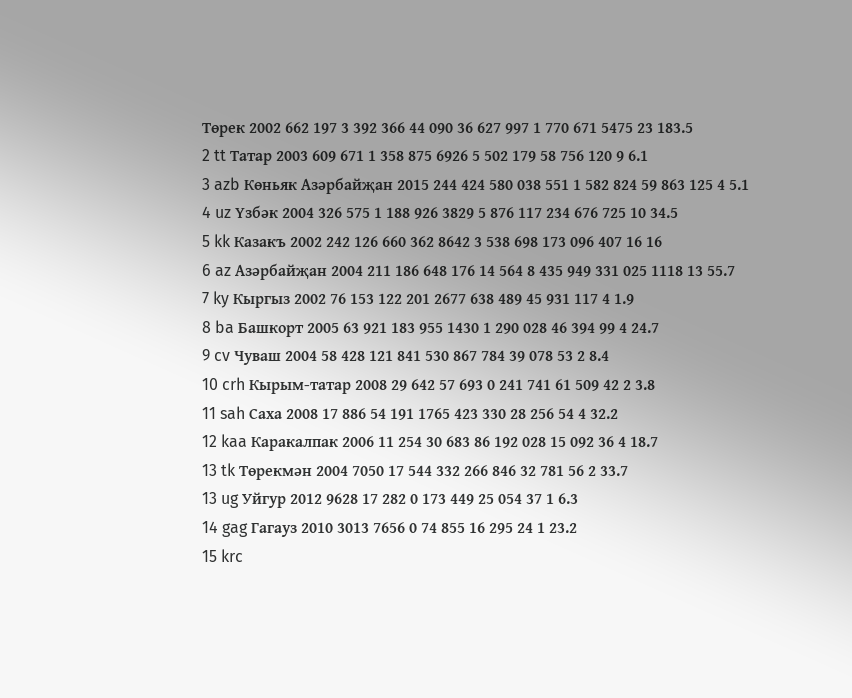Төрек 2002 662 197 3 392 366 44 090 36 627 997 1 770 671 5475 23 183.5
2 tt Татар 2003 609 671 1 358 875 6926 5 502 179 58 756 120 9 6.1
3 azb Көньяк Азәрбайҗан 2015 244 424 580 038 551 1 582 824 59 863 125 4 5.1
4 uz Үзбәк 2004 326 575 1 188 926 3829 5 876 117 234 676 725 10 34.5
5 kk Казакъ 2002 242 126 660 362 8642 3 538 698 173 096 407 16 16
6 az Азәрбайҗан 2004 211 186 648 176 14 564 8 435 949 331 025 1118 13 55.7
7 ky Кыргыз 2002 76 153 122 201 2677 638 489 45 931 117 4 1.9
8 ba Башкорт 2005 63 921 183 955 1430 1 290 028 46 394 99 4 24.7
9 cv Чуваш 2004 58 428 121 841 530 867 784 39 078 53 2 8.4
10 crh Кырым-татар 2008 29 642 57 693 0 241 741 61 509 42 2 3.8
11 sah Саха 2008 17 886 54 191 1765 423 330 28 256 54 4 32.2
12 kaa Каракалпак 2006 11 254 30 683 86 192 028 15 092 36 4 18.7
13 tk Төрекмән 2004 7050 17 544 332 266 846 32 781 56 2 33.7
13 ug Уйгур 2012 9628 17 282 0 173 449 25 054 37 1 6.3
14 gag Гагауз 2010 3013 7656 0 74 855 16 295 24 1 23.2
15 krc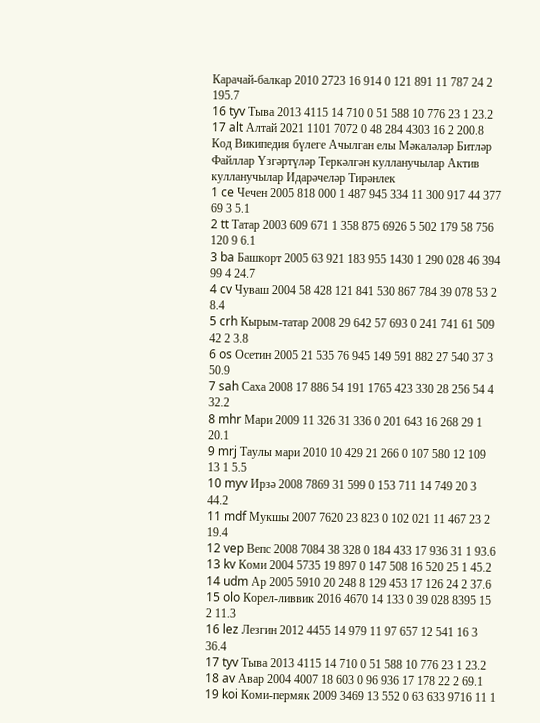Карачай-балкар 2010 2723 16 914 0 121 891 11 787 24 2 195.7
16 tyv Тыва 2013 4115 14 710 0 51 588 10 776 23 1 23.2
17 alt Алтай 2021 1101 7072 0 48 284 4303 16 2 200.8
Код Википедия бүлеге Ачылган елы Мәкаләләр Битләр Файллар Үзгәртүләр Теркәлгән кулланучылар Актив кулланучылар Идарәчеләр Тирәнлек
1 ce Чечен 2005 818 000 1 487 945 334 11 300 917 44 377 69 3 5.1
2 tt Татар 2003 609 671 1 358 875 6926 5 502 179 58 756 120 9 6.1
3 ba Башкорт 2005 63 921 183 955 1430 1 290 028 46 394 99 4 24.7
4 cv Чуваш 2004 58 428 121 841 530 867 784 39 078 53 2 8.4
5 crh Кырым-татар 2008 29 642 57 693 0 241 741 61 509 42 2 3.8
6 os Осетин 2005 21 535 76 945 149 591 882 27 540 37 3 50.9
7 sah Саха 2008 17 886 54 191 1765 423 330 28 256 54 4 32.2
8 mhr Мари 2009 11 326 31 336 0 201 643 16 268 29 1 20.1
9 mrj Таулы мари 2010 10 429 21 266 0 107 580 12 109 13 1 5.5
10 myv Ирзә 2008 7869 31 599 0 153 711 14 749 20 3 44.2
11 mdf Мукшы 2007 7620 23 823 0 102 021 11 467 23 2 19.4
12 vep Вепс 2008 7084 38 328 0 184 433 17 936 31 1 93.6
13 kv Коми 2004 5735 19 897 0 147 508 16 520 25 1 45.2
14 udm Ар 2005 5910 20 248 8 129 453 17 126 24 2 37.6
15 olo Корел-ливвик 2016 4670 14 133 0 39 028 8395 15 2 11.3
16 lez Лезгин 2012 4455 14 979 11 97 657 12 541 16 3 36.4
17 tyv Тыва 2013 4115 14 710 0 51 588 10 776 23 1 23.2
18 av Авар 2004 4007 18 603 0 96 936 17 178 22 2 69.1
19 koi Коми-пермяк 2009 3469 13 552 0 63 633 9716 11 1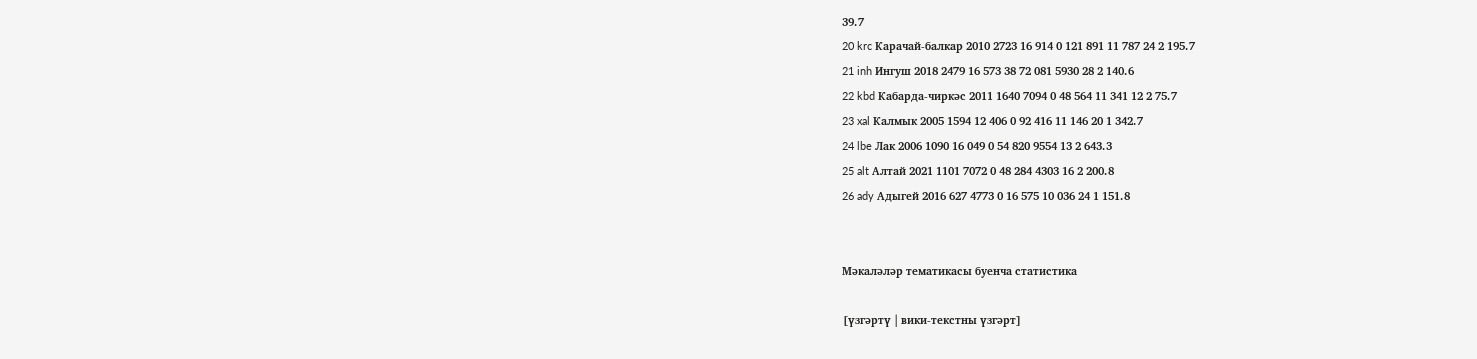39.7
20 krc Карачай-балкар 2010 2723 16 914 0 121 891 11 787 24 2 195.7
21 inh Ингуш 2018 2479 16 573 38 72 081 5930 28 2 140.6
22 kbd Кабарда-чиркәс 2011 1640 7094 0 48 564 11 341 12 2 75.7
23 xal Калмык 2005 1594 12 406 0 92 416 11 146 20 1 342.7
24 lbe Лак 2006 1090 16 049 0 54 820 9554 13 2 643.3
25 alt Алтай 2021 1101 7072 0 48 284 4303 16 2 200.8
26 ady Адыгей 2016 627 4773 0 16 575 10 036 24 1 151.8


Мәкаләләр тематикасы буенча статистика

[үзгәртү | вики-текстны үзгәрт]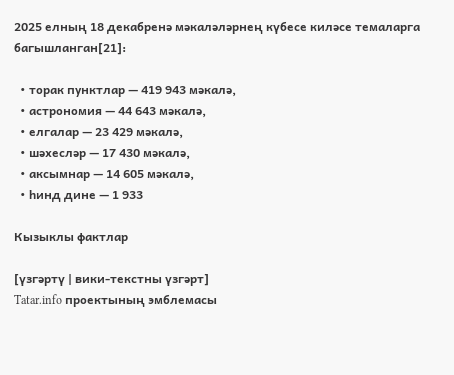2025 елның 18 декабренә мәкаләләрнең күбесе киләсе темаларга багышланган[21]:

  • торак пунктлар — 419 943 мәкалә,
  • астрономия — 44 643 мәкалә,
  • елгалар — 23 429 мәкалә,
  • шәхесләр — 17 430 мәкалә,
  • аксымнар — 14 605 мәкалә,
  • һинд дине — 1 933

Кызыклы фактлар

[үзгәртү | вики-текстны үзгәрт]
Tatar.info проектының эмблемасы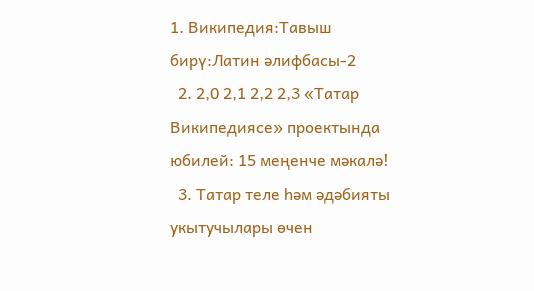1. Википедия:Тавыш бирү:Латин әлифбасы-2
  2. 2,0 2,1 2,2 2,3 «Татар Википедиясе» проектында юбилей: 15 меңенче мәкалә!
  3. Татар теле һәм әдәбияты укытучылары өчен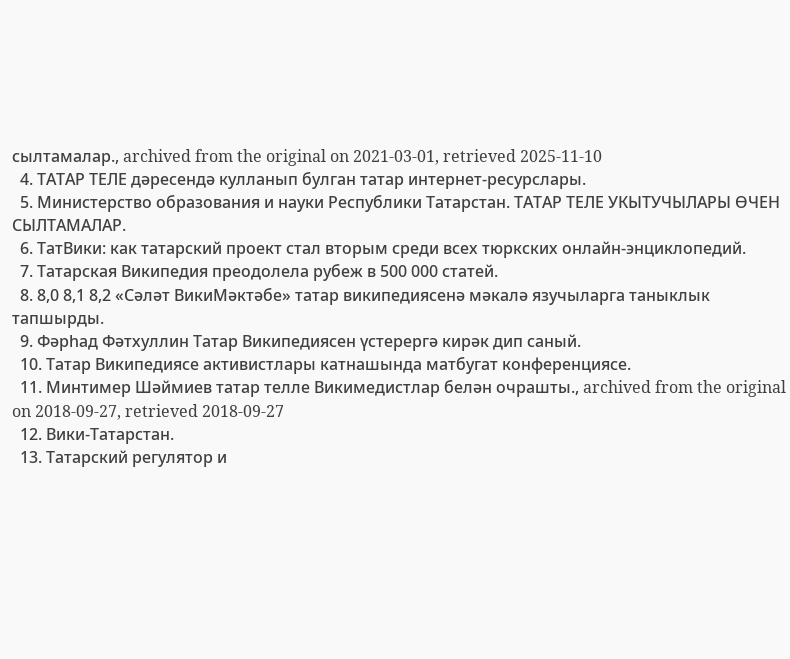сылтамалар., archived from the original on 2021-03-01, retrieved 2025-11-10
  4. ТАТАР ТЕЛЕ дәресендә кулланып булган татар интернет-ресурслары.
  5. Министерство образования и науки Республики Татарстан. ТАТАР ТЕЛЕ УКЫТУЧЫЛАРЫ ӨЧЕН СЫЛТАМАЛАР.
  6. ТатВики: как татарский проект стал вторым среди всех тюркских онлайн-энциклопедий.
  7. Татарская Википедия преодолела рубеж в 500 000 статей.
  8. 8,0 8,1 8,2 «Сәләт ВикиМәктәбе» татар википедиясенә мәкалә язучыларга таныклык тапшырды.
  9. Фәрһад Фәтхуллин Татар Википедиясен үстерергә кирәк дип саный.
  10. Татар Википедиясе активистлары катнашында матбугат конференциясе.
  11. Минтимер Шәймиев татар телле Викимедистлар белән очрашты., archived from the original on 2018-09-27, retrieved 2018-09-27
  12. Вики-Татарстан.
  13. Татарский регулятор и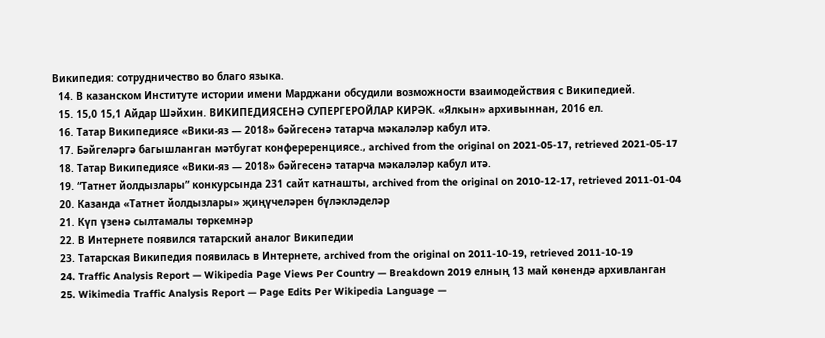Википедия: сотрудничество во благо языка.
  14. В казанском Институте истории имени Марджани обсудили возможности взаимодействия с Википедией.
  15. 15,0 15,1 Айдар Шәйхин. ВИКИПЕДИЯСЕНӘ СУПЕРГЕРОЙЛАР КИРӘК. «Ялкын» архивыннан, 2016 ел.
  16. Татар Википедиясе «Вики-яз — 2018» бәйгесенә татарча мәкаләләр кабул итә.
  17. Бәйгеләргә багышланган мәтбугат конфереренциясе., archived from the original on 2021-05-17, retrieved 2021-05-17
  18. Татар Википедиясе «Вики-яз — 2018» бәйгесенә татарча мәкаләләр кабул итә.
  19. “Татнет йолдызлары” конкурсында 231 сайт катнашты, archived from the original on 2010-12-17, retrieved 2011-01-04
  20. Казанда «Татнет йолдызлары» җиңүчеләрен бүләкләделәр
  21. Күп үзенә сылтамалы төркемнәр
  22. В Интернете появился татарский аналог Википедии
  23. Татарская Википедия появилась в Интернете, archived from the original on 2011-10-19, retrieved 2011-10-19
  24. Traffic Analysis Report — Wikipedia Page Views Per Country — Breakdown 2019 елның 13 май көнендә архивланган
  25. Wikimedia Traffic Analysis Report — Page Edits Per Wikipedia Language —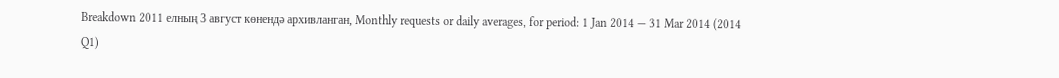Breakdown 2011 елның 3 август көнендә архивланган, Monthly requests or daily averages, for period: 1 Jan 2014 — 31 Mar 2014 (2014 Q1)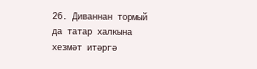26. Диваннан тормый да татар халкына хезмәт итәргә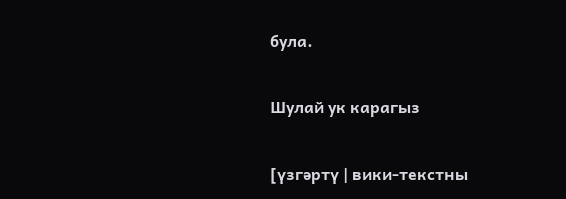була.

Шулай ук карагыз

[үзгәртү | вики-текстны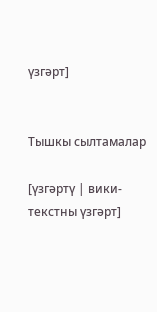үзгәрт]


Тышкы сылтамалар

[үзгәртү | вики-текстны үзгәрт]